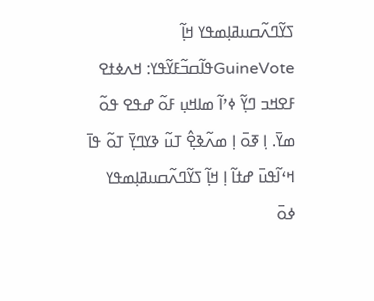ߖߌ߬ߣߍ߬ߛߎߥߊ߲ߘߟߌ ߞߊ߲߬
GuineVoteߟߊ߬ߛߏ߬ߓߌ߬ߟߌ: ߞߍߦߙߐ ߓߐߞߏ ߣߌ߲߬ ߦߴߊ߬ ߘߊߞߎ߲ ߓߋ߬ ߝߟߐ ߟߋ߬ ߘߌ߫. ߊ߲ ߧߋ߫ ߊ߲ ߘߍ߬ߢߐ߲߮ ߠߎ߬ ߢߌߣߌ߲߫ ߠߋ߬ ߟߊ߫ ߞߵߊ߬ߟߎ߫ ߝߙߊ߬ ߊ߲ ߞߊ߲߬ ߖߌ߬ߣߍ߬ߛߎߥߊ߲ߘߟߌ ߦߋ߫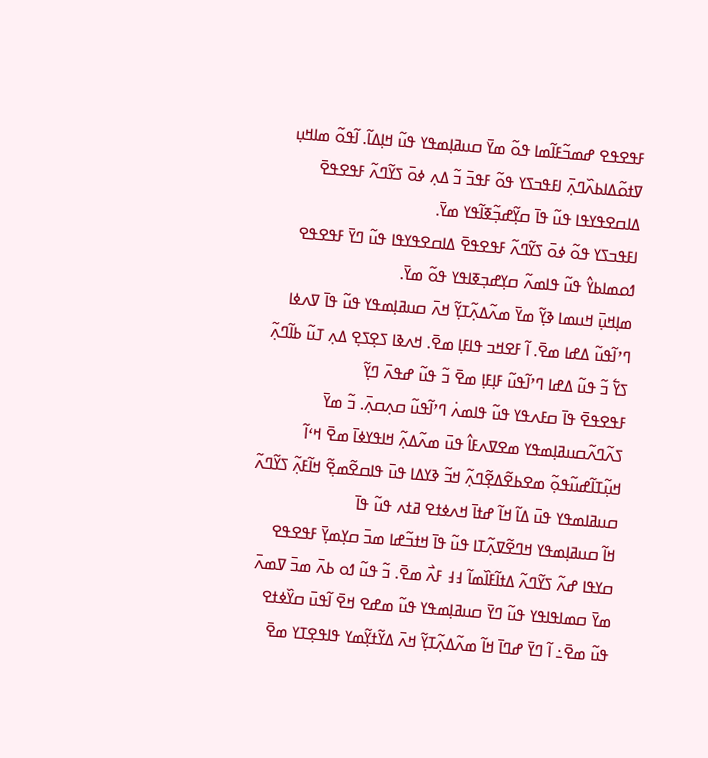ߓߟߐߟߐ ߝߘߏ߬ߓߊ߬ߘߊ ߟߋ߬ ߘߌ߫ ߛߎߥߊ߲ߘߟߌ ߟߎ߬ ߞߊ߲ߡߊ߬. ߊ߬ߟߋ߬ ߘߊߞߎ߲ ߜߙߋ߬ߡߊߕߍ߰ߣߍ߲߫ ߊߓߟߏߖߌ ߟߋ߬ ߓߟߏ߫ ߏ߬ ߡߍ߲ ߦߋ߫ ߖߌ߬ߣߍ߬ ߓߟߐߟߐ߫ ߡߊߛߐߟߌߟߊ ߟߎ߬ ߟߊ߫ ߛߌ߲߬ߝߏ߲߬ߧߊ߬ߟߌ ߘߌ߫.
ߊߓߟߏߖߌ ߟߋ߬ ߦߋ߫ ߖߌ߬ߣߍ߬ ߓߟߐߟߐ߫ ߡߊߛߐߟߌߟߊ ߟߎ߬ ߣߌ߫ ߓߟߐߟߐ ߗߋߘߊߕߌ߮ ߟߎ߬ ߟߊߘߍ߬ ߛߌ߲ߝߏ߲ߧߊߟߌ ߟߋ߬ ߘߌ߫.
ߘߊ߲ߞߎ߲߫ ߞߎߘߊ ߢߌ߲߬ ߘߌ߫ ߘߍ߬ߡߍ߲߬ߠߌ߲߬ ߞߍ߫ ߛߎߥߊ߲ߘߟߌ ߟߎ߬ ߟߊ߫ ߜߍߦߊ ߣߴߊ߬ߟߎ߬ ߡߝߊ ߘߐ߫. ߊ߬ ߓߐߞߏ ߟߊߓߊ߲ ߘߐ߫. ߞߍߢߊ ߖߐ߲ߖߐ߲ ߡߍ߲ ߠߎ߬ ߕߊ߬ߣߍ߲߬ ߖߌ߱ ߏ߬ ߟߎ߬ ߡߝߊ ߣߴߊ߬ߟߎ߬ ߓߊ߲ߓߊ߲ ߘߐ߫ ߏ߬ ߟߎ߬ ߝߟߍ߫ ߣߌ߲߬
ߓߟߐߟߐ߫ ߟߊ߫ ߛߓߍߟߌ ߟߎ߬ ߟߊߘߍ߭ ߣߴߊ߬ߟߎ߬ ߛߍ߲ߛߍ߲߫. ߏ߬ ߘߌ߫ ߖߍ߬ߣߍ߬ߛߎߥߊ߲ߘߟߌ ߘߐߜߍߓߊ߮ ߟߎ߫ ߘߍ߬ߡߍ߲߬ ߞߊߟߌߦߊ߫ ߘߐ߫ ߞߵߊ߬ ߞߎ߲߬ߠߊ߬ߝߎ߬ߟߋ߲߬ ߘߐߕߐ߬ߡߐ߲߬ߣߍ߲߬ ߞߏ߬ ߢߌߡߊ ߟߎ߫ ߟߊߛߐ߬ߘߐ߲߬ ߞߊ߬ߓߍ߲߬ ߖߌ߬ߣߍ߬ ߛߎߥߊߘߟߌ ߟߎ߫ ߡߊ߬ ߞߊ߬ ߝߙߊ߫ ߞߍߦߙߐ ߥߙߍ ߟߎ߬ ߟߊ߫
ߞߊ߬ ߛߎߥߊ߲ߘߟߌ ߞߣߐ߬ߜߍ߲߬ߠߊ ߟߎ߬ ߟߊ߫ ߞߙߏ߬ߝߊ ߘߏ߫ ߛߌ߲ߘߌ߲߫ ߓߟߐߟߐ ߛߌߟߊ ߝߍ߬ ߖߌ߬ߣߍ߬ ߡߙߊ߬ߓߊ߰ߘߊ߬ ߃߃ ߓߍ߯ ߘߐ߫. ߏ߬ ߟߎ߬ ߗߋ ߕߍ߫ ߘߏ߫ ߜߘߍ߫ ߘߌ߫ ߛߘߊߟߊߟߌ ߟߎ߬ ߣߌ߫ ߛߎߥߊ߲ߘߟߌ ߟߎ߬ ߘߝߐ ߞߐ߫ ߊ߬ߟߎ߫ ߛߌ߰ߦߙߐ ߟߎ߬ ߘߐ߫߸ ߊ߬ ߣߌ߫ ߝߣߊ߫ ߞߊ߬ ߘߍ߬ߡߍ߲߬ߠߌ߲߬ ߞߍ߫ ߡߌ߬ߙߌ߲߬ߘߌ ߟߊߟߐ߲ߠߌ ߘߐ߫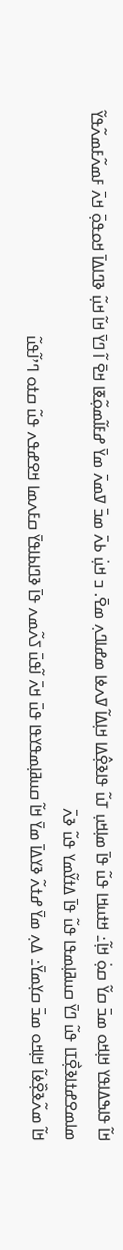ߞߊ߬ ߟߊߒߡߊߟߌ ߞߊ߲ߞߋ ߘߏ߫ ߛߌ߬ ߛߋ߲߭ ߞߊ߲߬߸ ߞߙߎߞߊ ߟߎ߬ ߟߊ߫ ߘߊ߲ߞߎ߲ ߠߎ߬ ߟߊߢߐ߲߮ߡߊ ߞߊ߲ߡߊ߬ ߜߍߦߊ ߘߝߊߣߍ߲ ߘߐ߫. ߏ ߞߎ߲߭ ߕߍ߫ ߘߏ߫ ߜߘߍ߫ ߘߌ߫ ߝߓߊ߬ߘߋ߲߬ߧߊ ߞߐ߫ ߊ߬ ߣߌ߫ ߞߊ߬ ߞߎ߲߬ ߢߣߊߡߊ߫ ߞߋߟߋ߲߫ ߞߍ߫ ߓߘߍ߬ߓߘߍ߬ߟߌ߬ ߘߊߘߐߝߙߊߢߐ߲߯ߠߊ ߟߎ߬ ߣߌ߫ ߛߎߥߊ߲ߘߟߊ ߟߎ߬ ߟߊ߫ ߡߙߌ߬ߘߌ ߟߎ߬ ߢߍ߫
ߞߊ߬ ߘߍ߬ߢߐ߲߰ߦߊ߬ ߞߊ߲ߞߋ ߘߏ߫ ߛߌ߲ߘߌ߫߸ ߡߍ߲ ߘߌ߫ ߝߙߍ߬ ߢߌߡߊ߫ ߘߌ߫ ߞߊ߬ ߛߎߥߊ߲ߘߟߌߟߊ ߟߎ߫ ߞߍ߫ ߊ߬ߟߎ߫ ߖߍ߬ߘߍ ߟߊ߫ ߢߣߊߕߊߟߌ߫ ߛߓߍߘߊ ߞߐߝߟߍ ߟߎ߬ ߛߙߋ ߣߴߊ߬ߟߎ߬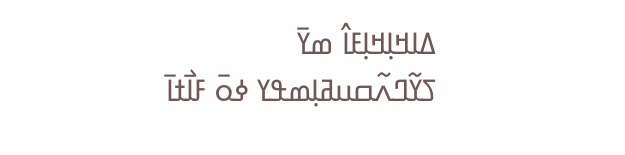ߡߊߞߊ߲ߞߊ߲ߓߊ߮ ߘߌ߫
ߖߌ߬ߣߍ߬ߛߎߥߊ߲ߘߟߌ ߦߋ߫ ߓߊ߯ߙߊ߫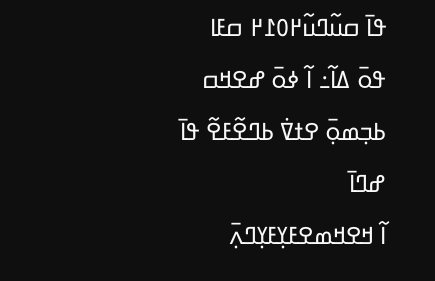ߟߊ߫ ߛߎ߬ߣߎ߬߂߀߁߂ ߛߓߊ ߟߋ߫ ߡߊ߬߸ ߊ߬ ߦߋ߫ ߝߐߞߛ ߕߏ߲ߘߋ߲߫ ߐߙߜ߭ ߕߣߐ߬ߓߐ߬ ߟߊ߫ ߝߣߊ߫
ߊ߬ ߞߐߞߘߐߓߌ߲ߓߌ߲ߣߍ߲߫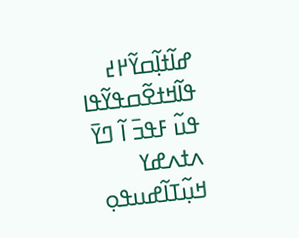ߝߊ߬ߙߊ߲߬ߛߌ߬߂߄ ߟߊ߬ߞߙߐ߬ߛߟߌ߬ߟߊ ߟߎ߬ ߓߟߏ߫ ߊ߬ ߣߌ߫ ߍߙߍߝߌ ߞߎ߲߬ߠߊ߬ߝߎߟߋ߲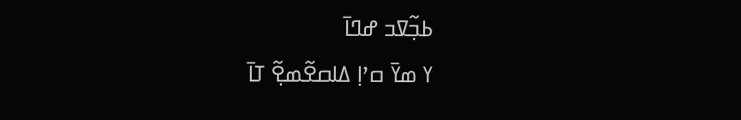ߕߏ߲߬ߜߏ ߝߣߊ߫
ߌ ߘߌ߫ ߛߴߊ߲ ߡߊߛߐ߬ߘߐ߲߬ ߠߊ߫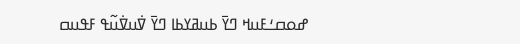ߝߋߛߑߓߎߞ ߣߌ߫ ߕߎߥߌߕߊ ߣߌ߫ ߜ߭ߎߜ߭ߎ߬ߟ ߓߟߎߛ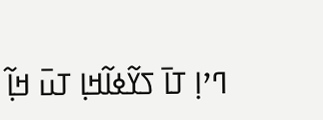ߣߴߊ߲ ߠߊ߫ ߖߌ߬ߦߊ߬ߞߊ߲ ߠߎ߫ ߞߊ߲߬